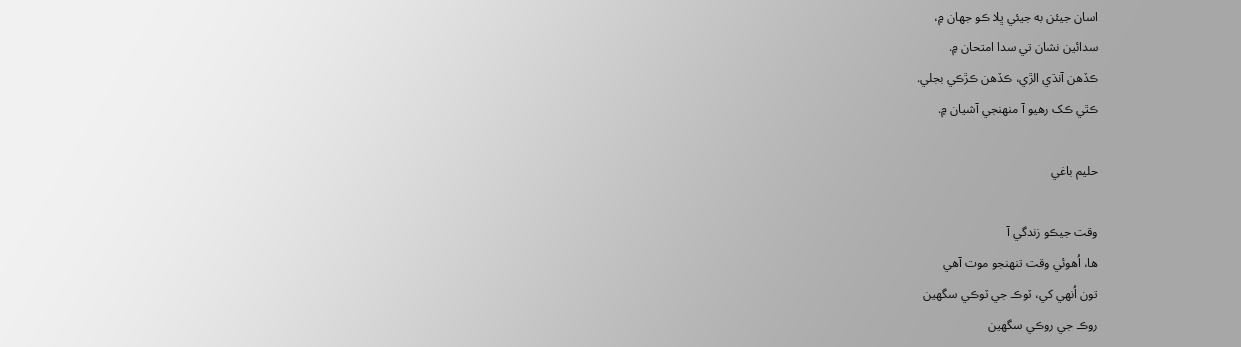اسان جيئن به جيئي ڀلا ڪو جھان ۾،
سدائين نشان تي سدا امتحان ۾.
ڪڏهن آنڌي الڙي، ڪڏهن ڪڙڪي بجلي.
ڪٿي ڪک رهيو آ منهنجي آشيان ۾.

حليم باغي

وقت جيڪو زندگي آ
ها، اُهوئي وقت تنهنجو موت آهي
تون اُنهي کي، ٽوڪ جي ٽوڪي سگهين
روڪ جي روڪي سگهين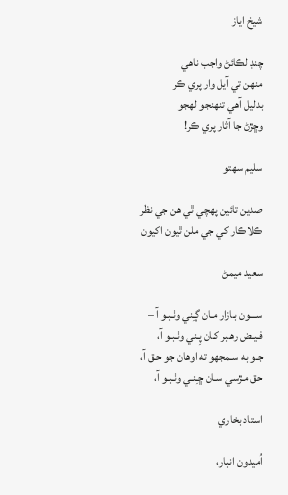شيخ اياز

چنڊ لڪائڻ واجب ناهي
منهن تي آيل وار پري ڪر
بدليل آھي تنهنجو لهجو
وڇڙڻ جا آثار پري ڪر!

سليم سھتو

صدين تائين پهچي ٿي هن جي نظر
ڪلاڪار کي جي ملن ٿيون اکيون

سعيد ميمڻ

ســـون بـازار مـان ڳـِني وٺـبـو آ –
فـيـض رهـبر کـان پِـني وٺـبـو آ،
جـو به سـمجهو ته اوهان جو حـق آ،
حق مـڙسي سـان ڇـِنـي وٺـبـو آ،

استاد بخاري

اُميدون انبار،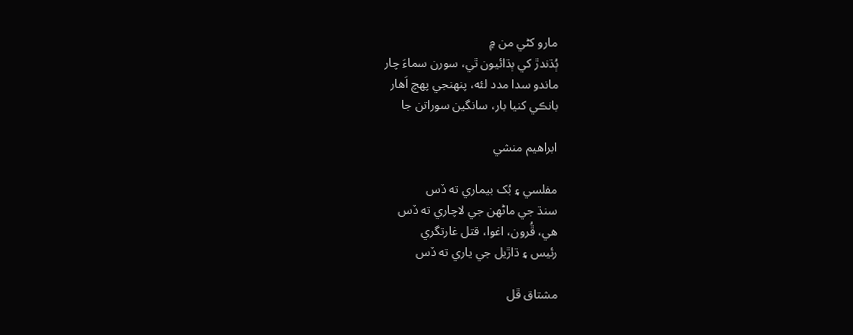مارو کڻي من ۾
ٻُڌندڙ کي ٻڌائيون ٿي، سورن سماءَ چار
ماندو سدا مدد لئه، پنھنجي پھچ اَھار
بانڪي کنيا بار، سانگين سوراتن جا

ابراھيم منشي

مفلسي ۽ بُک بيماري ته ڏس
سنڌ جي ماڻهن جي لاچاري ته ڏس
هي، ڦُرون، اغوا، قتل غارتگري
رئيس ۽ ڌاڙيل جي ياري ته ڏس

مشتاق ڦل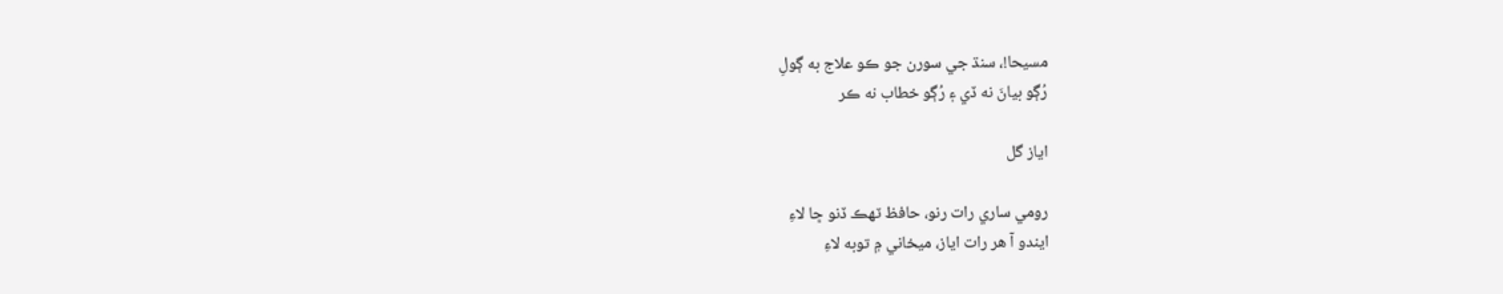مسيحا!، سنڌ جي سورن جو ڪو علاج به ڳولِ
رُڳو بيانَ نه ڏي ۽ رُڳو خطاب نه ڪر

اياز گل

رومي ساري رات رنو، حافظ ٽھڪ ڏنو ڇا لاءِ
ايندو آ ھر رات اياز، ميخاني ۾ توبه لاءِ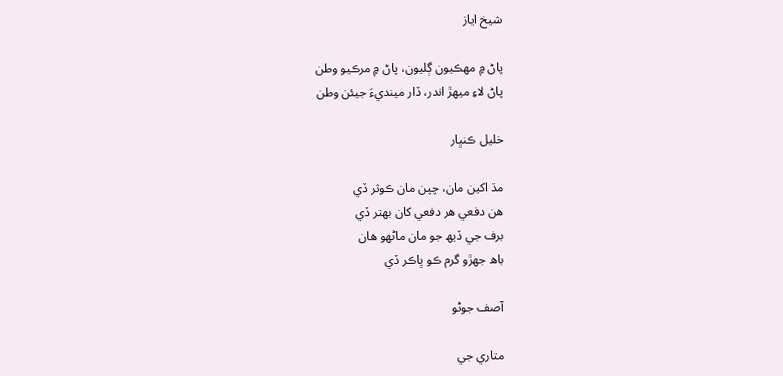شيخ اياز

پاڻ ۾ مھڪيون ڳليون، پاڻ ۾ مرڪيو وطن
پاڻ لاءِ ميھڙ اندر، ڏار مينديءَ جيئن وطن

خليل ڪنڀار

مڌ اکين مان، چپن مان ڪوثر ڏي
هن دفعي هر دفعي کان بھتر ڏي
برف جي ڏيھ جو مان ماڻهو هان
باھ جھڙو گرم ڪو ڀاڪر ڏي

آصف جوڻو

متاري جي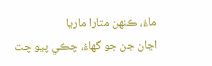ماءُ، ڪنھن متارا ماريا
اڃان جن جو گهاءُ، چڪي پيو چت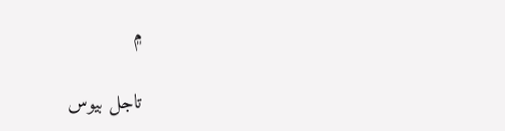۾

تاجل بيوس